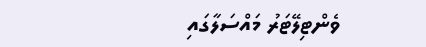ވެންޓިލޭޓަރު މައްސަލާގައި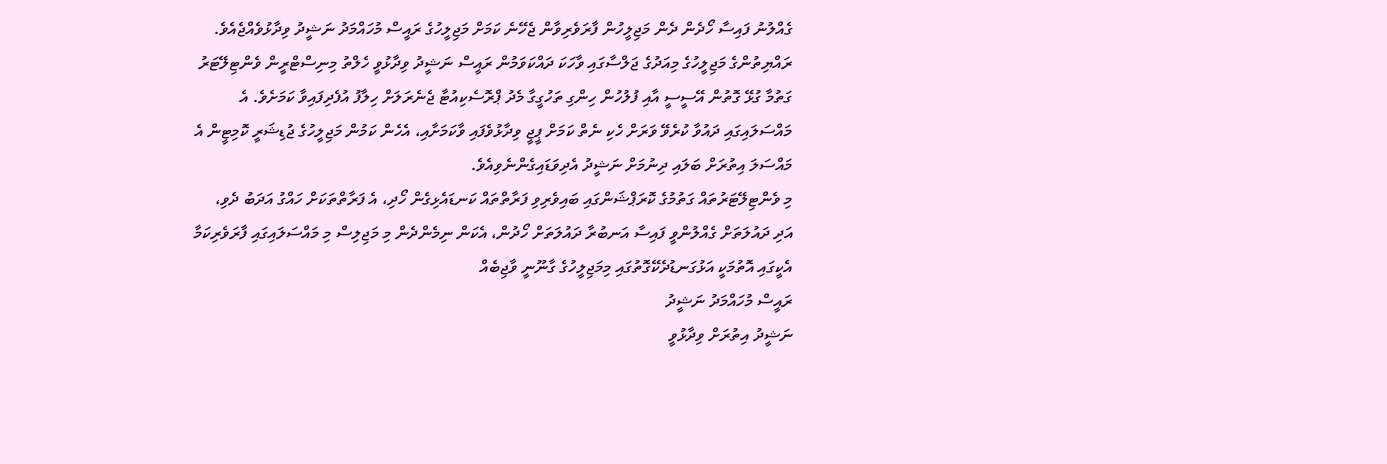ގެއްލުނު ފައިސާ ހޯދެން ދެން މަޖިލީހުން ފާރަވެރިވާން ޖެހޭނެ ކަމަށް މަޖިލީހުގެ ރައީސް މުހައްމަދު ނަޝީދު ވިދާޅުވެއްޖެއެވެ.
ރައްޔިތުންގެ މަޖިލީހުގެ މިއަދުގެ ޖަލްސާގައި ވާހަކަ ދައްކަވަމުން ރައީސް ނަޝީދު ވިދާޅުވީ ހެލްތު މިނިސްޓްރީން ވެންޓިލޭޓަރު ގަތުމާ ގުޅޭ ގޮތުން އޭސީސީ އާއި ފުލުހުން ހިންގި ތަހުގީގާ މެދު ޕްރޮސެކިއުޓާ ޖެނެރަލަށް ހިލާފު އުފެދިފައިވާ ކަމަށެވެ. އެ މައްސަލައިގައި ދައުވާ ކުރެވޭ ވަރަށް ހެކި ނެތް ކަމަށް ޕީޖީ ވިދާޅުވެފައި ވާކަމަށާއި، އެހެން ކަމުން މަޖިލީހުގެ ޖުޑިޝަރީ ކޮމިޓީން އެ މައްސަލަ އިތުރަށް ބަލައި ދިނުމަށް ނަޝީދު އެދިވަޑައިގެންނެވިއެވެ.
މި ވެންޓިލޭޓަރުތައް ގަތުމުގެ ކޮރަޕްޝަންގައި ބައިވެރިވި ފަރާތްތައް ކަނޑައެޅިގެން ހޯދި، އެ ފަރާތްތަކަށް ހައްގު އަދަބު ދެވި، އަދި ދައުލަތަށް ގެއްލުންވީ ފައިސާ އަނބުރާ ދައުލަތަށް ހޯދުން، އެކަން ނިމެންދެން މި މަޖިލިސް މި މައްސަލައިގައި ފާރަވެރިކަމާ އެކީގައި އޮތުމަކީ އަޅުގަނޑުދެކޭގޮތުގައި މިމަޖިލީހުގެ ގާނޫނީ ވާޖިބެއް
ރައީސް މުހައްމަދު ނަޝީދު
ނަޝީދު އިތުރަށް ވިދާޅުވީ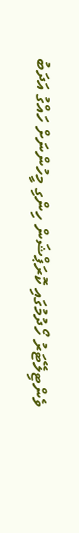ވެންޓިލޭޓަރު ހޯދުމުގައި ކޮރަޕްޝަން ހިންގި މީހުންނަށް ހައްގު އަދަބު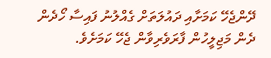ދޭންޖެހޭ ކަމަށާއި ދައުލަތަށް ގެއްލުނު ފައިސާ ހޯދެން ދެން މަޖިލީހުން ފާރަވެރިވާން ޖެހޭ ކަމަށެވެ.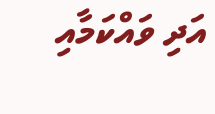އަދި ވައްކަމާއި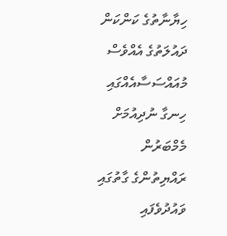ހިޔާނާތުގެ ކަންކަން ދައުލަތުގެ އެއްވެސް މުއައްސަސާއެއްގައި ހިނގާ ނުދިއުމަށް މެމްބަރުން ރައްޔިތުންގެ ގާތުގައި ވައުދުވެފައި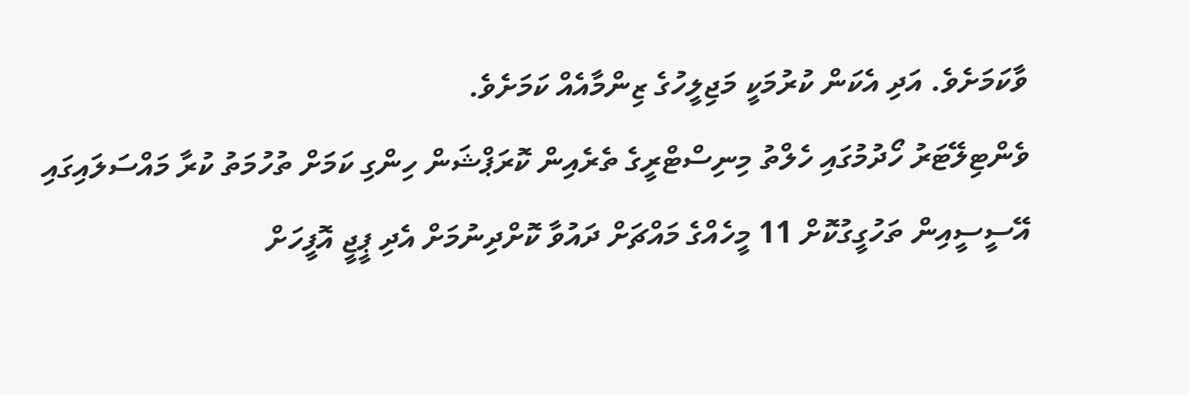ވާކަމަށެވެ. އަދި އެކަން ކުރުމަކީ މަޖިލީހުގެ ޒިންމާއެއް ކަމަށެވެ.
ވެންޓިލޭޓަރު ހޯދުމުގައި ހެލްތު މިނިސްޓްރީގެ ތެރެއިން ކޮރަޕްޝަން ހިންގި ކަމަށް ތުހުމަތު ކުރާ މައްސަލައިގައި އޭސީސީއިން ތަހުގީގުކޮށް 11 މީހެއްގެ މައްޗަށް ދައުވާ ކޮށްދިނުމަށް އެދި ޕީޖީ އޮފީހަށް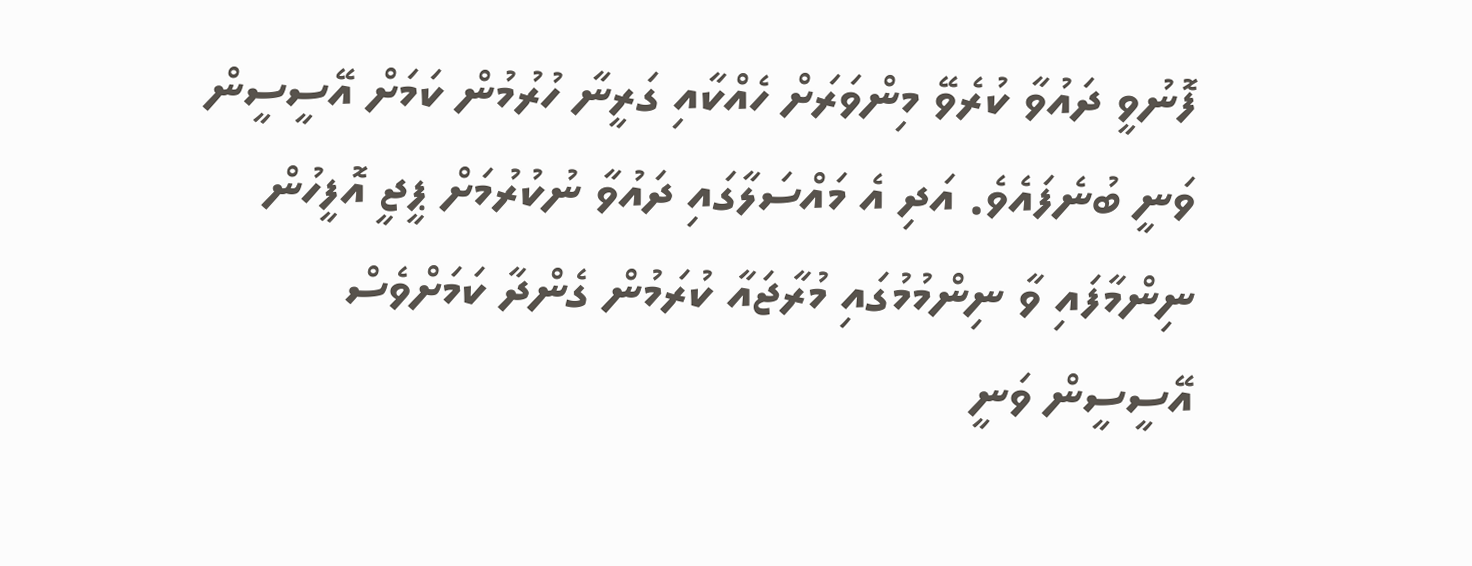ފޮނުވީ ދައުވާ ކުރެވޭ މިންވަރަށް ހެއްކާއި ގަރީނާ ހުރުމުން ކަމަށް އޭސީސީން ވަނީ ބުނެފައެވެ. އަދި އެ މައްސަލާގައި ދައުވާ ނުކުރުމަށް ޕީޖީ އޮފީހުން ނިންމާފައި ވާ ނިންމުމުގައި މުރާޖައާ ކުރަމުން ގެންދާ ކަމަށްވެސް އޭސީސީން ވަނީ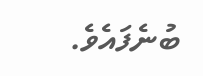ބުނެފައެވެ.